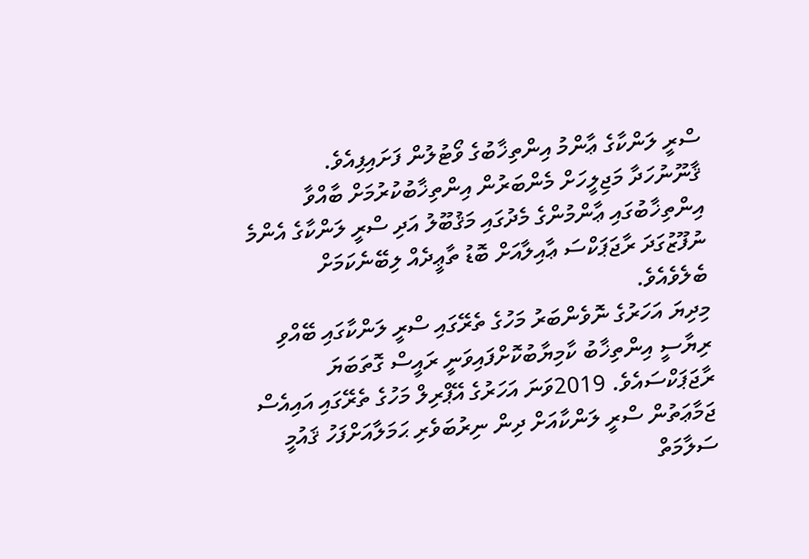ސްރީ ލަންކާގެ ޢާންމު އިންތިޚާބުގެ ވޯޓުލުން ފަށައިފިއެވެ.
ޤާނޫނުހަދާ މަޖިލީހަށް މެންބަރުން އިންތިޚާބުކުރުމަށް ބާއްވާ އިންތިޚާބުގައި ޢާންމުންގެ މެދުގައި މަޤުބޫލު އަދި ސްރީ ލަންކާގެ އެންމެ ނުފޫޒުގަދަ ރާޖަޕަކްސަ ޢާއިލާއަށް ބޮޑު ތާޢީދެއް ލިބޭނެކަމަށް ބެލެވެއެވެ.
މިދިޔަ އަހަރުގެ ނޮވެންބަރު މަހުގެ ތެރޭގައި ސްރީ ލަންކާގައި ބޭއްވި ރިޔާސީ އިންތިޚާބު ކާމިޔާބުކޮށްފައިވަނީ ރައީސް ގޮތަބަޔަ ރާޖަޕަކްސައެވެ. 2019ވަނަ އަހަރުގެ އޭޕްރިލް މަހުގެ ތެރޭގައި އައިއެސް ޖަމާޢަތުން ސްރީ ލަންކާއަށް ދިން ނިރުބަވެރި ޙަމަލާއަށްފަހު ޤައުމީ ސަލާމަތް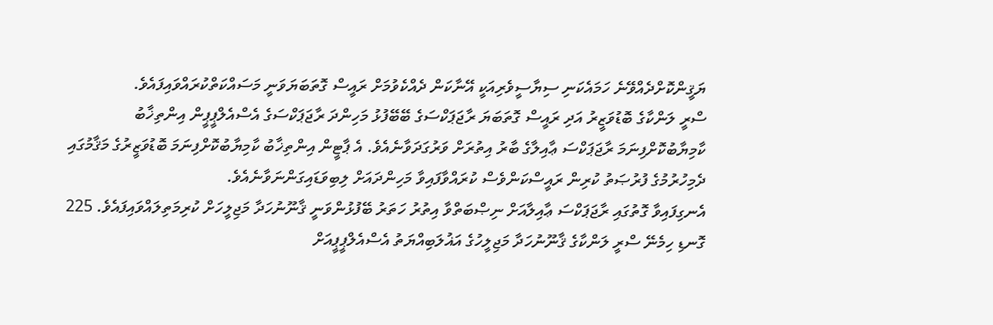ޔަޤީންކޮށްދެއްވޭނެ ހަމައެކަނި ސިޔާސީވެރިއަކީ އޭނާކަން ދެއްކެވުމަށް ރައީސް ގޮތަބަޔަވަނީ މަސައްކަތްކުރައްވައިފައެވެ.
ސްރީ ލަންކާގެ ބޮޑުވަޒީރު އަދި ރައީސް ގޮތަބަޔަ ރާޖަޕަކްސަގެ ބޭބޭފުޅު މަހިންދަ ރާޖަޕަކްސަގެ އެސްއެލްޕީޕީން އިންތިޚާބު ކާމިޔާބުކޮށްފިނަމަ ރާޖަޕަކްސަ ޢާއިލާގެ ބާރު އިތުރަށް ވަރުގަދަވާނެއެވެ. އެ ޕާޓީން އިންތިޚާބު ކާމިޔާބުކޮށްފިނަމަ ބޮޑުވަޒީރުގެ މަޤާމުގައި ދެމިހުރުމުގެ ފުރުޞަތު ކުރިން ރައީސްކަންވެސް ކުރައްވާފައިވާ މަހިންދައަށް ލިބިވަޑައިގަންނަވާނެއެވެ.
އެނގިފައިވާ ގޮތުގައި ރާޖަޕަކްސަ ޢާއިލާއަށް ނިޞްބަތްވާ އިތުރު ހަތަރު ބޭފުޅުންވަނީ ޤާނޫނުހަދާ މަޖިލީހަށް ކުރިމަތިލައްވައިފައެވެ. 225 ގޮނޑި ހިމެނޭ ސްރީ ލަންކާގެ ޤާނޫނުހަދާ މަޖިލީހުގެ އަޣުލަބިއްޔަތު އެސްއެލްޕީޕީއަށް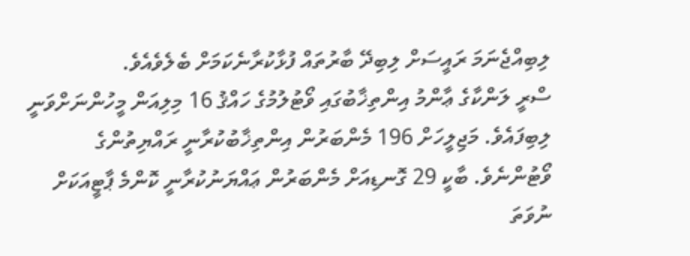ލިބިއްޖެނަމަ ރައީސަށް ލިބިދޭ ބާރުތައް ފުޅާކުރާނެކަމަށް ބެލެވެއެވެ.
ސްރީ ލަންކާގެ ޢާންމު އިންތިޚާބުގައި ވޯޓުލުމުގެ ހައްޤު 16 މިލިއަން މީހުންނަށްވަނީ ލިބިފައެވެ. މަޖިލީހަށް 196 މެންބަރުން އިންތިޚާބުކުރާނީ ރައްޔިތުންގެ ވޯޓުންނެވެ. ބާކީ 29 ގޮނޑިއަށް މެންބަރުން ޢައްޔަނުކުރާނީ ކޮންމެ ޕާޓީއަކަށް ނުވަތަ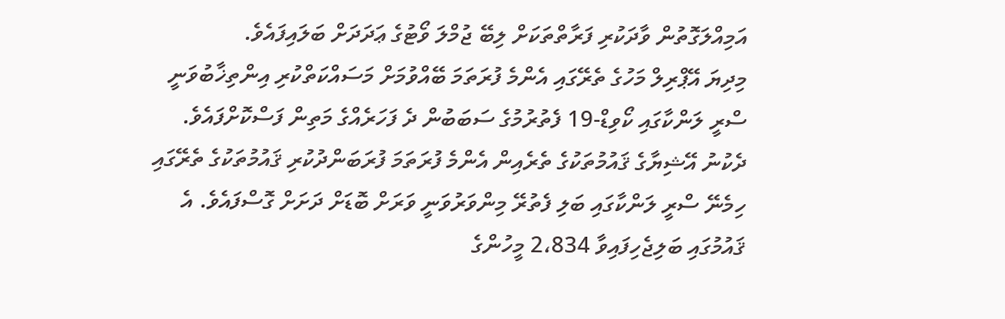އަމިއްލަގޮތުން ވާދަކުރި ފަރާތްތަކަށް ލިބޭ ޖުމްލަ ވޯޓުގެ ޢަދަދަށް ބަލައިފައެވެ.
މިދިޔަ އޭޕްރިލް މަހުގެ ތެރޭގައި އެންމެ ފުރަތަމަ ބޭއްވުމަށް މަސައްކަތްކުރި އިންތިޚާބުވަނީ ސްރީ ލަންކާގައި ކޯވިޑް-19 ފެތުރުމުގެ ސަބަބުން ދެ ފަހަރެއްގެ މަތިން ފަސްކޮށްފައެވެ. ދެކުނު އޭޝިޔާގެ ޤައުމުތަކުގެ ތެރެއިން އެންމެ ފުރަތަމަ ފުރަބަންދުކުރި ޤައުމުތަކުގެ ތެރޭގައި ހިމެނޭ ސްރީ ލަންކާގައި ބަލި ފެތުރޭ މިންވަރުވަނީ ވަރަށް ބޮޑަށް ދަށަށް ގޮސްފައެވެ. އެ ޤައުމުގައި ބަލިޖެހިފައިވާ 2،834 މީހުންގެ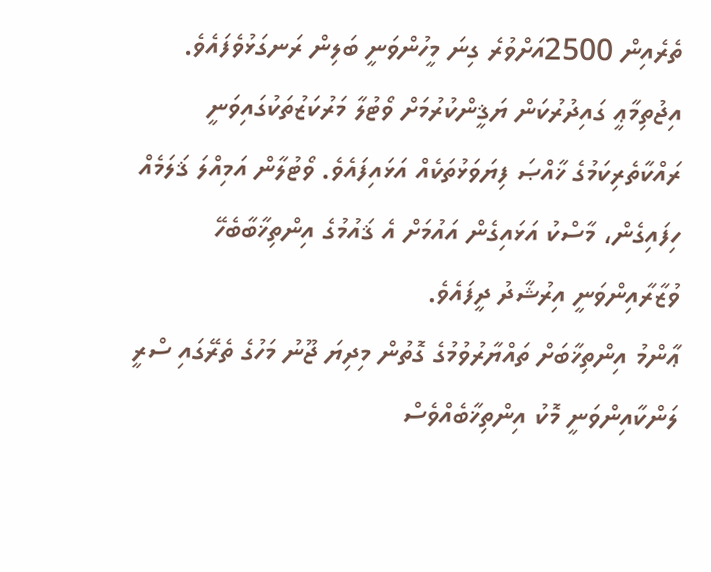ތެރެއިން 2500އަށްވުރެ ގިނަ މީހުންވަނީ ބަލިން ރަނގަޅުވެފައެވެ.
އިޖުތިމާޢީ ގައިދުރުކަން ޔަޤީންކުރުމަށް ވޯޓުލާ މަރުކަޒުތަކުގައިވަނީ ރައްކާތެރިކަމުގެ ޚާއްޞަ ފިޔަވަޅުތަކެއް އަޅައިފައެވެ. ވޯޓުލާން އަމިއްލަ ޤަލަމެއް ހިފައިގެން، މާސްކު އަޅައިގެން އައުމަށް އެ ޤައުމުގެ އިންތިޚާބާބެހޭ ވުޒާރާއިންވަނީ އިރުޝާދު ދީފައެވެ.
ޢާންމު އިންތިޚާބަށް ތައްޔާރުވުމުގެ ގޮތުން މިދިޔަ ޖޫނު މަހުގެ ތެރޭގައި ސްރީ ލަންކާއިންވަނީ މޮކު އިންތިޚާބެއްވެސް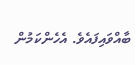ބާއްވައިފައެވެ. އެހެންކަމުން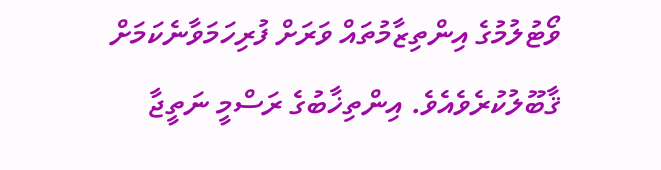ވޯޓުލުމުގެ އިންތިޒާމުތައް ވަރަށް ފުރިހަމަވާނެކަމަށް ޤާބޫލުކުރެވެއެވެ. އިންތިޚާބުގެ ރަސްމީ ނަތީޖާ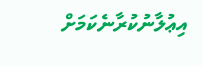އިޢުލާނުކުރާނެކަމަށް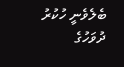ބެލެވެނީ ހުކުރު ދުވަހުގެ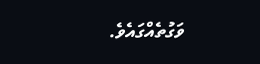ވަގުތެއްގައެވެ.